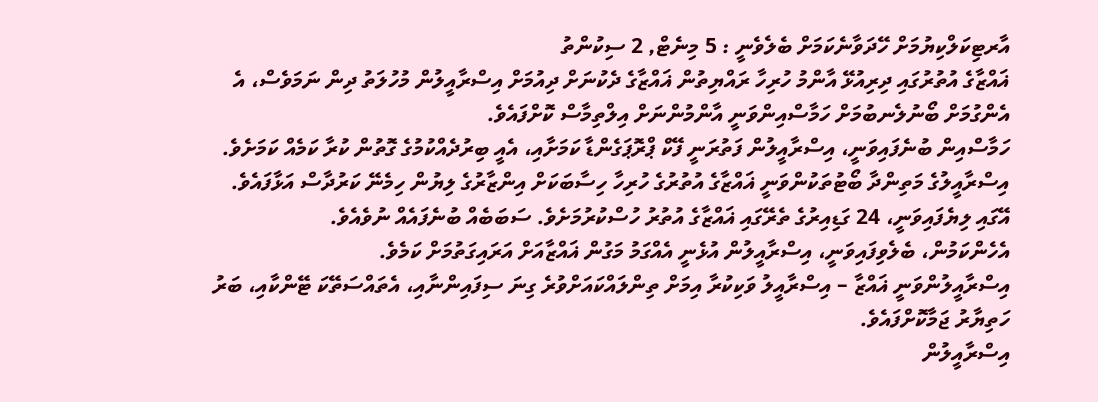އާރޓިކަލްކިޔުމަށް ހޭދަވާނެކަމަށް ބެލެވެނީ : 5 މިނެޓް, 2 ސިކުންތު
ޣައްޒާގެ އުތުރުގައި ދިރިއުޅޭ އާންމު ހުރިހާ ރައްޔިތުން ޣައްޒާގެ ދެކުނަށް ދިއުމަށް އިސްރާއީލުން މުހުލަތު ދިން ނަމަވެސް، އެ އެންގުމަށް ބޯނުލެނބުމަށް ހަމާސްއިންވަނީ އާންމުންނަށް އިލްތިމާސް ކޮށްފައެވެ.
ހަމާސްއިން ބުނެފައިވަނީ، އިސްރާއީލުން ފަތުރަނީ ފޭކް ޕްރޮޕަގެންޑާ ކަމަށާއި، އެއީ ބިރުދެއްކުމުގެ ގޮތުން ކުރާ ކަމެއް ކަމަށެވެ.
އިސްރާއީލުގެ މަތިންދާ ބޯޓުތަކުންވަނީ ޣައްޒާގެ އުތުރުގެ ހުރިހާ ހިސާބަކަށް އިންޒާރުގެ ލިޔުން ހިމެނޭ ކަރުދާސް އަޅާފައެވެ.
އޭގައި ލިޔެފައިވަނީ، 24 ގަޑިއިރުގެ ތެރޭގައި ޣައްޒާގެ އުތުރު ހުސްކުރުމަށެވެ. ސަބަބެއް ބުނެފައެއް ނުވެއެވެ.
އެހެންކަމުން، ބެލެވިފައިވަނީ، އިސްރާއީލުން އުޅެނީ އެއްގަމު މަގުން ޣައްޒާއަށް އަރައިގަތުމަށް ކަމެވެ.
އިސްރާއީލުންވަނީ ޣައްޒާ – އިސްރާއީލު ވަކިކުރާ އިމަށް ތިންލައްކައަށްވުރެ ގިނަ ސިފައިންނާއި، އެތައްސަތޭކަ ޓޭންކާއި، ބަރު ހަތިޔާރު ޖަމާކޮށްފައެވެ.
އިސްރާއީލުން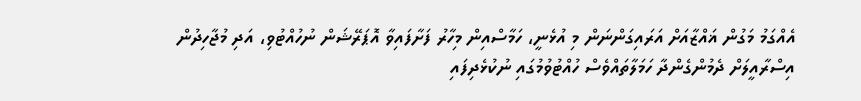އެއްގަމު މަގުން ޣައްޒާއަށް އަރައިގަންނަން މި އުޅެނީ، ހަމާސްއިން މިހާރު ފަށާފައިވާ އޮޕަރޭޝަން ނުހުއްޓުވި، އަދި މުޖާހިދުން އިސްރާއީލަށް ދެމުންގެންދާ ހަމަލާތައްވެސް ހުއްޓުވުމުގައި ނުކުޅެދިފައި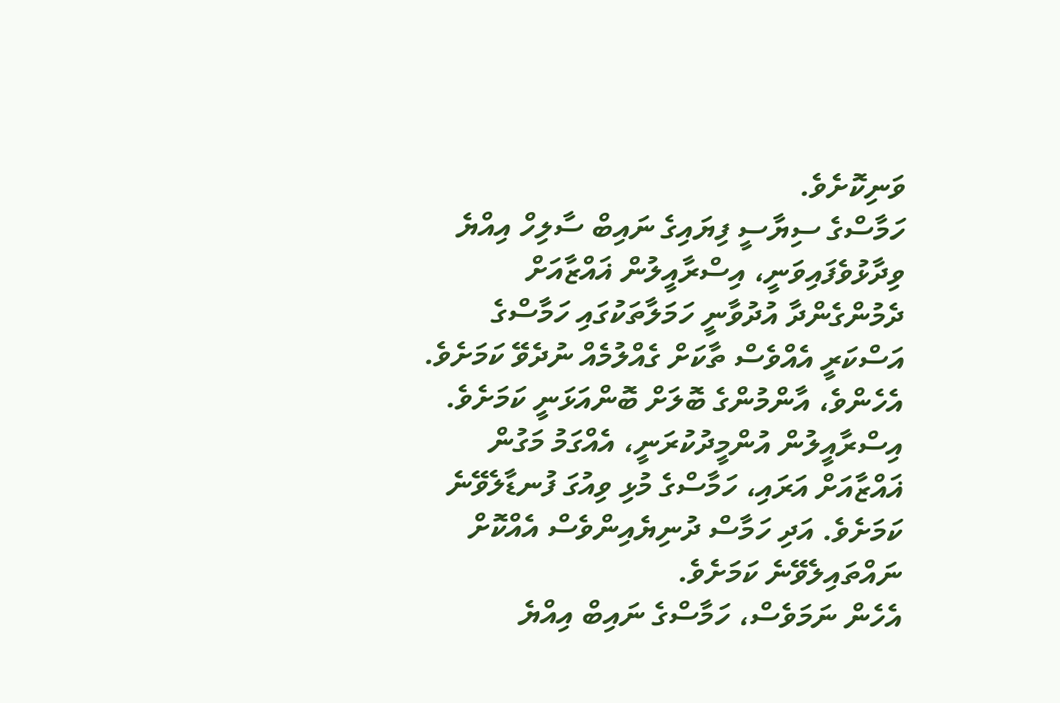ވަނިކޮށެވެ.
ހަމާސްގެ ސިޔާސީ ފިޔައިގެ ނައިބް ސާލިހް އިއްޔެ ވިދާޅުވެފައިވަނީ، އިސްރާއީލުން ޣައްޒާއަށް ދެމުންގެންދާ އުދުވާނީ ހަމަލާތަކުގައި ހަމާސްގެ އަސްކަރީ އެއްވެސް ތާކަށް ގެއްލުމެއް ނުދެވޭ ކަމަށެވެ. އެހެންވެ، އާންމުންގެ ބޮލަށް ބޮންއަޅަނީ ކަމަށެވެ.
އިސްރާއީލުން އުންމީދުކުރަނީ، އެއްގަމު މަގުން ޣައްޒާއަށް އަރައި، ހަމާސްގެ މުޅި ވިއުގަ ފުނޑާލެވޭނެ ކަމަށެވެ. އަދި ހަމާސް ދުނިޔެއިންވެސް އެއްކޮށް ނައްތައިލެވޭނެ ކަމަށެވެ.
އެހެން ނަމަވެސް، ހަމާސްގެ ނައިބް އިއްޔެ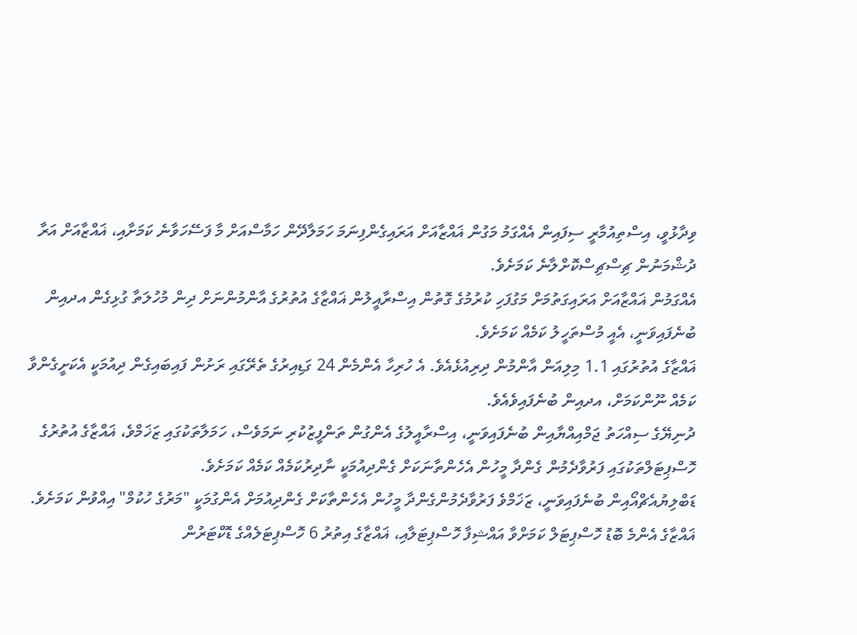ވިދާޅުވީ، އިސްތިއުމާރީ ސިފައިން އެއްގަމު މަގުން ޣައްޒާއަށް އަރައިގެންފިނަމަ ހަމަލާދޭން ހަމާސްއަށް މާ ފަސޭހަވާނެ ކަމަށާއި، ޣައްޒާއަށް އަރާ ދުޝްމަނުން ޗިސްޗިސްކޮށްލާނެ ކަމަށެވެ.
އެއްގަމުން ޣައްޒާއަށް އަރައިގަތުމަށް މަގުފަހި ކުރުމުގެ ގޮތުން އިސްރާއީލުން ޣައްޒާގެ އުތުރުގެ އާންމުންނަށް ދިން މުހުލަތާ ގުޅިގެން އދއިން ބުނެފައިވަނީ، އެއީ މުސްތަހީލު ކަމެއް ކަމަށެވެ.
ޣައްޒާގެ އުތުރުގައި 1.1 މިލިއަން އާންމުން ދިރިއުޅެއެވެ. އެ ހުރިހާ އެންމެން 24 ގަޑިއިރުގެ ތެރޭގައި ރަށުން ފައިބައިގެން ދިއުމަކީ އެކަށީގެންވާ ކަމެއް ނޫންކަމަށް، އދއިން ބުނެފައިވެއެވެ.
ދުނިޔޭގެ ސިއްހަތު ޖަމްއިއްޔާއިން ބުނެފައިވަނީ، އިސްރާއީލުގެ އެންގުން ތަންފީޒުކުރި ނަމަވެސް، ހަމަލާތަކުގައި ޒަޚަމްވެ، ޣައްޒާގެ އުތުރުގެ ހޮސްޕިޓަލްތަކުގައި ފަރުވާދެމުން ގެންދާ މީހުން އެހެންތާނަކަށް ގެންދިއުމަކީ ނާދިރުކަމެއް ކަމެއް ކަމަށެވެ.
ޑަބްލިޔުއެޗްއޯއިން ބުނެފައިވަނީ، ޒަޚަމްވެ ފަރުވާދެމުންގެންދާ މީހުން އެހެންތާކަށް ގެންދިއުމަށް އެންގުމަކީ "މަރުގެ ހުކުމް" އިއްވުން ކަމަށެވެ.
ޣައްޒާގެ އެންމެ ބޮޑު ހޮސްޕިޓަލް ކަމަށްވާ އައްޝިފާ ހޮސްޕިޓަލާއި، ޣައްޒާގެ އިތުރު 6 ހޮސްޕިޓަލެއްގެ ޑޮކްޓަރުން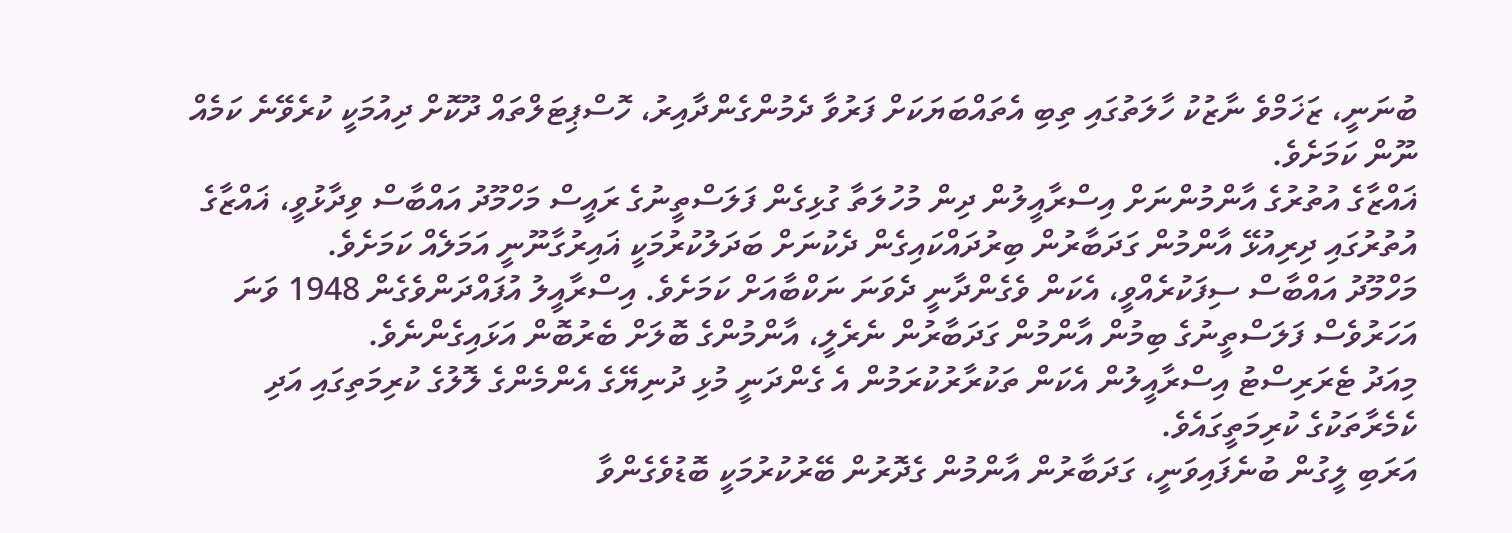ބުނަނީ، ޒަޚަމްވެ ނާޒުކު ހާލަތުގައި ތިބި އެތައްބަޔަކަށް ފަރުވާ ދެމުންގެންދާއިރު، ހޮސްޕިޓަލްތައް ދޫކޮށް ދިއުމަކީ ކުރެވޭނެ ކަމެއް ނޫން ކަމަށެވެ.
ޣައްޒާގެ އުތުރުގެ އާންމުންނަށް އިސްރާއީލުން ދިން މުހުލަތާ ގުޅިގެން ފަލަސްތީނުގެ ރައީސް މަހްމޫދު އައްބާސް ވިދާޅުވީ، ޣައްޒާގެ އުތުރުގައި ދިރިއުޅޭ އާންމުން ގަދަބާރުން ބިރުދައްކައިގެން ދެކުނަށް ބަދަލުކުރުމަކީ ޣައިރުގާނޫނީ އަމަލެއް ކަމަށެވެ.
މަހްމޫދު އައްބާސް ސިފަކުރެއްވީ، އެކަން ވެގެންދާނީ ދެވަނަ ނަކްބާއަށް ކަމަށެވެ. އިސްރާއީލު އުފައްދަންވެގެން 1948 ވަނަ އަހަރުވެސް ފަލަސްތީނުގެ ބިމުން އާންމުން ގަދަބާރުން ނެރެލީ، އާންމުންގެ ބޮލަށް ބެރުބޮން އަޅައިގެންނެވެ.
މިއަދު ޓެރަރިސްޓު އިސްރާއީލުން އެކަން ތަކުރާރުކުރަމުން އެ ގެންދަނީ މުޅި ދުނިޔޭގެ އެންމެންގެ ލޮލުގެ ކުރިމަތިގައި އަދި ކެމެރާތަކުގެ ކުރިމަތީގައެވެ.
އަރަބި ލީގުން ބުނެފައިވަނީ، ގަދަބާރުން އާންމުން ގެދޮރުން ބޭރުކުރުމަކީ ބޮޑުވެގެންވާ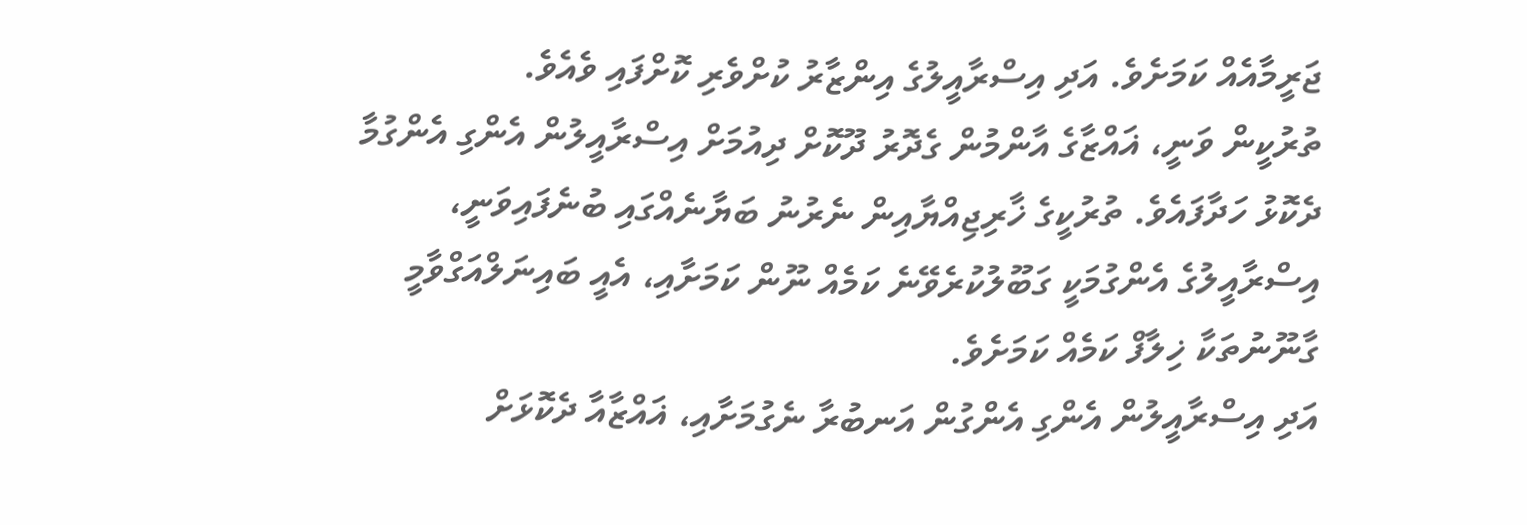ޖަރީމާއެއް ކަމަށެވެ. އަދި އިސްރާއީލުގެ އިންޒާރު ކުށްވެރި ކޮށްފައި ވެއެވެ.
ތުރުކީން ވަނީ، ޣައްޒާގެ އާންމުން ގެދޮރު ދޫކޮށް ދިއުމަށް އިސްރާއީލުން އެންގި އެންގުމާ ދެކޮޅު ހަދާފައެވެ. ތުރުކީގެ ޚާރިޖިއްޔާއިން ނެރުނު ބަޔާނެއްގައި ބުނެފައިވަނީ، އިސްރާއީލުގެ އެންގުމަކީ ގަބޫލުކުރެވޭނެ ކަމެއް ނޫން ކަމަށާއި، އެއީ ބައިނަލްއަގްވާމީ ގާނޫނުތަކާ ޚިލާފް ކަމެއް ކަމަށެވެ.
އަދި އިސްރާއީލުން އެންގި އެންގުން އަނބުރާ ނެގުމަށާއި، ޣައްޒާއާ ދެކޮޅަށް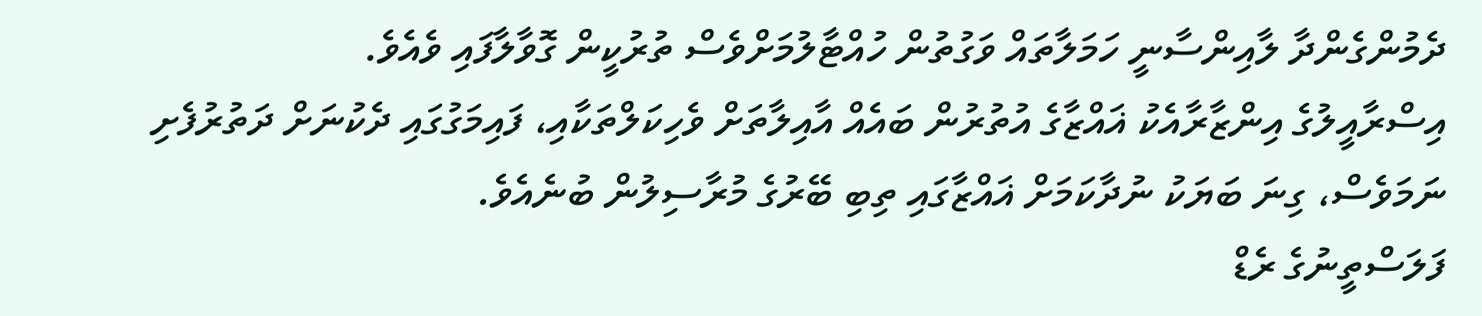ދެމުންގެންދާ ލާއިންސާނީ ހަމަލާތައް ވަގުތުން ހުއްޓާލުމަށްވެސް ތުރުކީން ގޮވާލާފައި ވެއެވެ.
އިސްރާއީލުގެ އިންޒާރާއެކު ޣައްޒާގެ އުތުރުން ބައެއް އާއިލާތަށް ވެހިކަލްތަކާއި، ފައިމަގުގައި ދެކުނަށް ދަތުރުފެށި ނަމަވެސް، ގިނަ ބަޔަކު ނުދާކަމަށް ޣައްޒާގައި ތިބި ބޭރުގެ މުރާސިލުން ބުނެއެވެ.
ފަލަސްތީނުގެ ރެޑް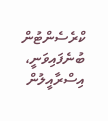ކްރެސެންޓުން ބުނެފައިވަނީ، އިސްރާއީލުން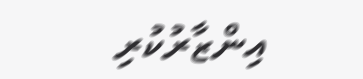އިންޒާރުކުރި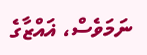ނަމަވެސް، ޣައްޒާގެ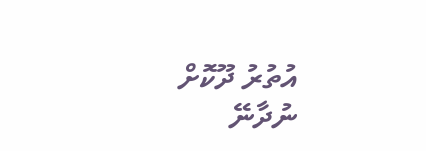އުތުރު ދޫކޮށް ނުދާނޭ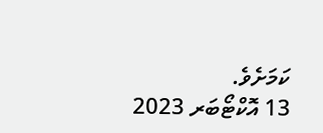ކަމަށެވެ.
13 އޮކްޓޯބަރ 2023